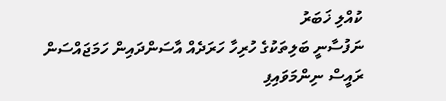ކުއްލި ޚަބަރު
ނަފުސާނީ ބަލިތަކުގެ ހުރިހާ ހަރަދެއް އާސަންދައިން ހަމަޖައްސަން ރައީސް ނިންމަވައިފި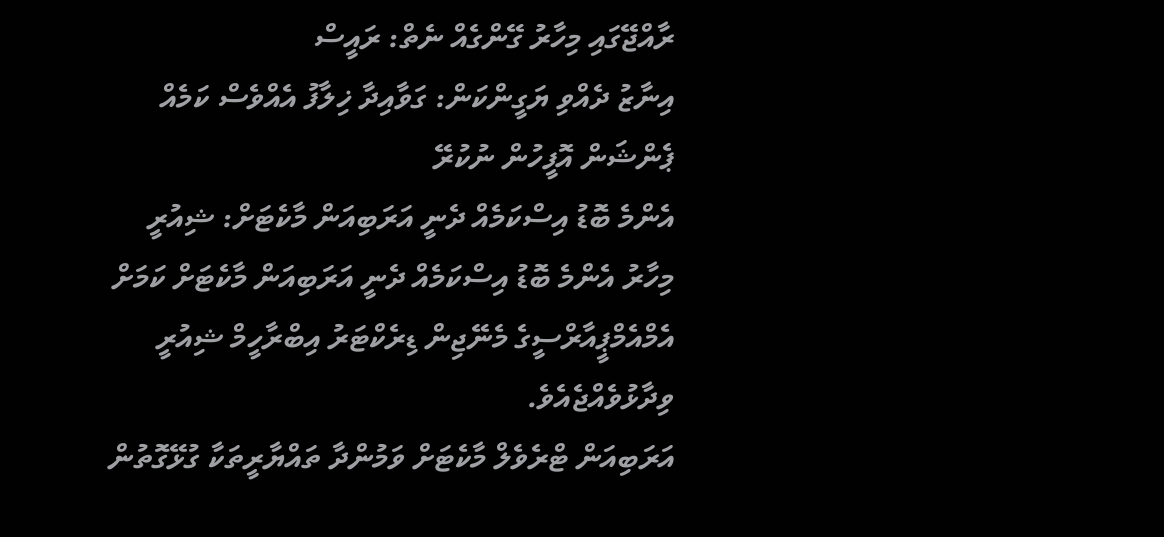ރާއްޖޭގައި މިހާރު ގޭންގެއް ނެތް: ރައީސް
އިނާޒު ދެއްވި ޔަގީންކަން: ގަވާއިދާ ޚިލާފު އެއްވެސް ކަމެއް ޕެންޝަން އޮފީހުން ނުކުރޭ
އެންމެ ބޮޑު އިސްކަމެއް ދެނީ އަރަބިއަން މާކެޓަށް: ޝިއުރީ
މިހާރު އެންމެ ބޮޑު އިސްކަމެއް ދެނީ އަރަބިއަން މާކެޓަށް ކަމަށް އެމްއެމްޕީއާރްސީގެ މެނޭޖިން ޑިރެކްޓަރު އިބްރާހީމް ޝިއުރީ ވިދާޅުވެއްޖެއެވެ.
އަރަބިއަން ޓްރެވެލް މާކެޓަށް ވަމުންދާ ތައްޔާރީތަކާ ގުޅޭގޮތުން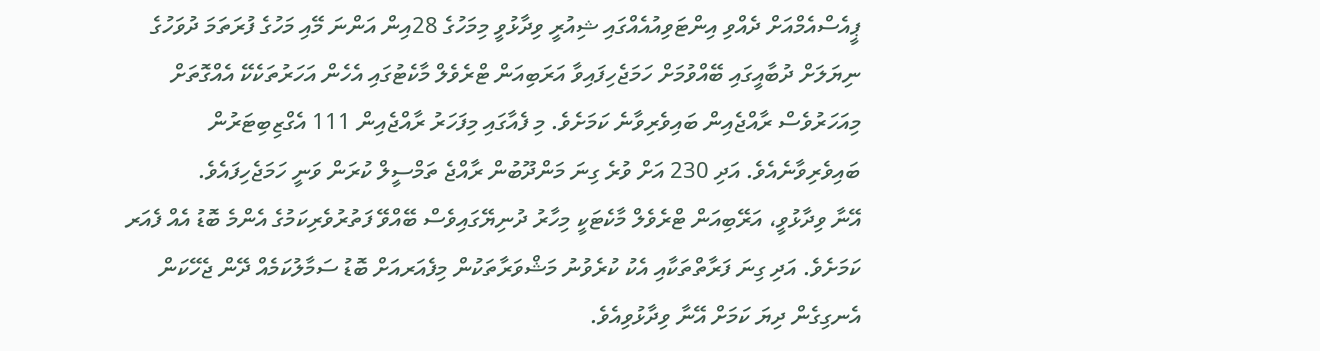ޕީއެސްއެމްއަށް ދެއްވި އިންޓަވިއުއެއްގައި ޝިއުރީ ވިދާޅުވީ މިމަހުގެ 28އިން އަންނަ މޭއި މަހުގެ ފުރަތަމަ ދުވަހުގެ ނިޔަލަށް ދުބާއީގައި ބޭއްވުމަށް ހަމަޖެހިފައިވާ އަރަބިއަން ޓްރެވެލް މާކެޓުގައި އެހެން އަހަރުތަކެކޭ އެއްގޮތަށް މިއަހަރުވެސް ރާއްޖެއިން ބައިވެރިވާނެ ކަމަށެވެ. މި ފެއާގައި މިފަހަރު ރާއްޖެއިން 111 އެގްޒިބިޓަރުން ބައިވެރިވާނެއެވެ. އަދި 230 އަށް ވުރެ ގިނަ މަންދޫބުން ރާއްޖެ ތަމްސީލް ކުރަން ވަނީ ހަމަޖެހިފައެވެ.
އޭނާ ވިދާޅުވީ، އަރޭބިއަން ޓްރެވެލް މާކެޓަކީ މިހާރު ދުނިޔޭގައިވެސް ބޭއްވޭ ފަތުރުވެރިކަމުގެ އެންމެ ބޮޑު އެއް ފެއަރ ކަމަށެވެ. އަދި ގިނަ ފަރާތްތަކާއި އެކު ކުރެވުނު މަޝްވަރާތަކުން މިފެއަރއަށް ބޮޑު ސަމާލުކަމެއް ދޭން ޖެހޭކަން އެނގިގެން ދިޔަ ކަމަށް އޭނާ ވިދާޅުވިއެވެ.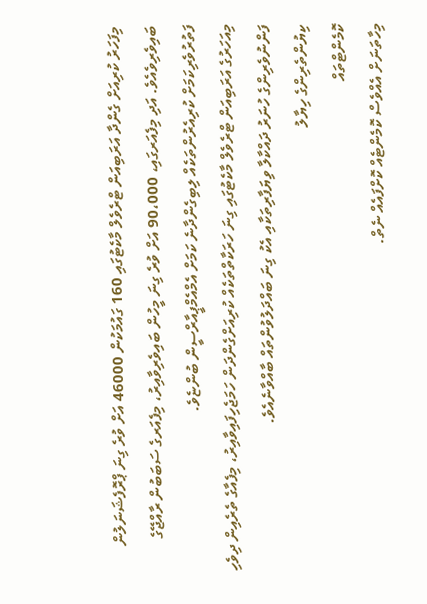މިފަހަރު ކުރިއަށް ގެންދާ އަރަބިއަން ޓްރެވެލް މާކެޓުގައި 160 ގައުމަކުން 46000 އަށް ވުރެ ގިނަ ޕްރޮފެޝަނަލުން ބައިވެރިވެއެވެ. އަދި މިފެއަރގައި، 90،000 އަށް ވުރެ ގިނަ މީހުން ބައިވެރިވާއިރު، މިފެއަރގެ ސަބަބުން ރާއްޖޭގެ ފަތުރުވެރިކަމަށް ކުރިއެރުންތަކެއް ލިބިގެންދާނެ ކަމަށް އެމްއެމްޕީއާރްސީން ބުންޏެވެ.
މިއަހަރުގެ އަރަބިއަން ޓްރެވެލް މާކެޓުގައި ގިނަ ހަރަކާތްތަކެއް ކުރިއަށްގެންދަން ހަމަޖެހިފައިވާއިރު، މިފެއާގެ ތެރެއިން ދިވެހި ފަންނުވެރިންގެ ހުނަރު ދައްކާލާ ވިޔަފާރިތަކާއި އެކު ގިނަ ބައްދަލުވުންތައް ބާއްވާނެއެވެ.
ކިޔުންތެރިންގެ ހިޔާލު
ކޮމެންޓްތައް
މިހާތަނަށް އެއްވެސް ކޮމެންޓެއް ކޮށްފައެއް ނެތް.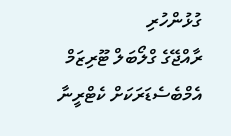ގުޅުންހުރި
ރާއްޖޭގެ ގްލޯބަލް ޓޫރިޒަމް އެމްބެސެޑަރަކަށް ކެޓްރީނާ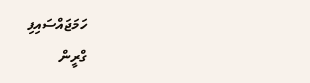ހަމަޖައްސައިފި
ގްރީން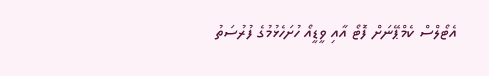އެޓޯލްސް ކެމްޕޭނަށް ފޮޓޯ އާއި ވީޑީއޯ ހުށަހެޅުމުގެ ފުރުސަތު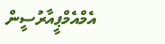އެމްއެމްޕީއާރުސީން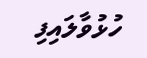ހުޅުވާލައިފި